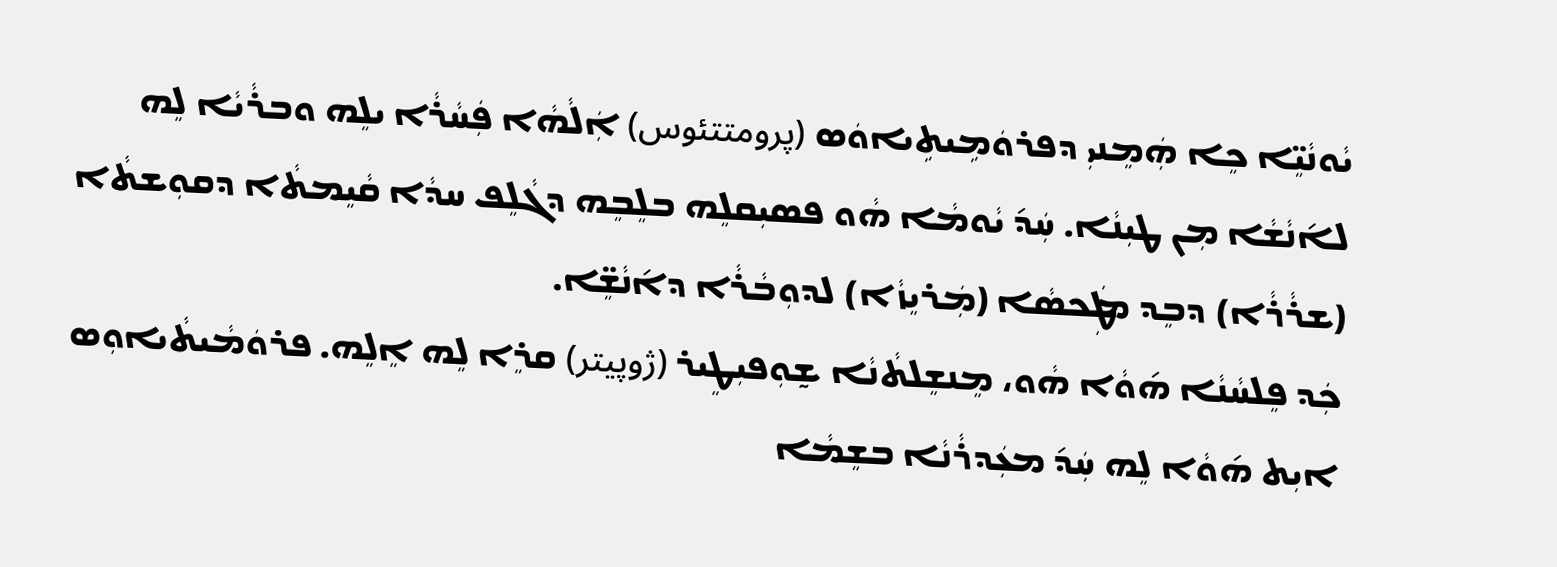ܝܵܘܢܵܝܸ̈ܐ ܟܸܐ ܗܲܡܸܢܝܼ ܕܦܪܘܿܡܹܝܬܹܝܐܘܿܣ (پرومتتئوس) ܐܲܠܵܗܵܐ ܦܲܚܵܪܵܐ ܝܠܸܗ ܘܒܪܵܝܵܐ ܠܸܗ ܠܐ݇ܢܵܫܵܐ ܡܼܢ ܛܝܼܢܵܐ. ܚܲܕ݇ ܝܵܘܡܵܐ ܗܵܘ ܦܣܝܼܩܠܸܗ ܒܠܸܒܸܗ ܕܓܵܠܸܦ ܚܕܵܐ ܩܵܝܸܡܬܵܐ ܕܩܘܼܫܬܵܐ (ܫܪܵܪܵܐ) ܕܒܸܕ ܡܛܲܟܣܵܐ (ܡܲܪܝܸܙܵܐ) ܠܕܘܼܒܵܪܵܐ ܕܐ݇ܢܵܫܸ̈ܐ.
ܟܲܕ ܦܸܠܚܵܢܵܐ ܗ݇ܘܵܐ ܗܵܘ، ܡܸܢܫܸܠܬܵܢܵܐ ܫ̰ܘܼܦܝܼܛܸܝܪ (ژوپیتر) ܩܪܸܐ ܠܸܗ ܐܸܠܸܗ. ܦܪܘܿܡܵܝܬܵܝܐܘܼܣ ܐܝܼܬ ܗ݇ܘܵܐ ܠܸܗ ܚܲܕ݇ ܡܥܲܕܪܵܢܵܐ ܒܫܸܡܵܐ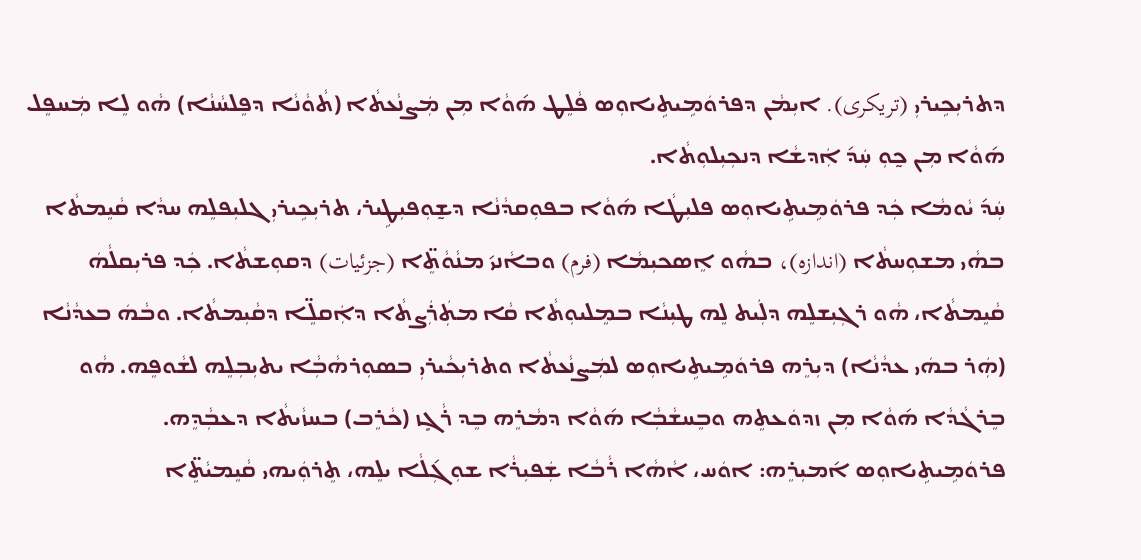ܕܬܪܝܼܟܹܝܪܝܼ (تریکری). ܐܝܼܡܵܢ ܕܦܪܘܿܡܹܝܬܹܝܐܘܼܣ ܦܵܠܸܛ ܗ݇ܘܵܐ ܡܼܢ ܡܲܨܢܵܥܬܵܐ (ܬܵܘܵܢܵܐ ܕܦܸܠܚܵܢܵܐ) ܗܵܘ ܠܸܐ ܡܲܚܦܸܠ ܗ݇ܘܵܐ ܡܼܢ ܟ̰ܘܼ ܚܲܕ݇ ܐܲܕܫܵܐ ܕܢܟܼܝܼܠܘܼܬܵܐ.
ܚܲܕ݇ ܝܵܘܡܵܐ ܟܲܕ ܦܪܘܿܡܹܝܬܹܝܐܘܼܣ ܦܠܝܼܛܵܐ ܗ݇ܘܵܐ ܒܦܘܼܩܕܵܢܵܐ ܕܫ̰ܘܼܦܝܼܛܹܝܪ، ܬܪܝܼܟܹܝܪܝܼ ܓܠܝܼܦܠܸܗ ܚܕܵܐ ܩܵܝܸܡܬܵܐ ܒܗܵܝ ܡܫܘܼܚܬܵܐ (اندازه)، ܒܗܵܘ ܐܸܣܟܝܼܡܵܐ (فرم) ܘܒܐܵܢܝ݇ ܡܢܵܘܵܬܸ̈ܐ (جزئیات) ܕܩܘܼܫܬܵܐ. ܟܲܕ ܦܪܝܼܩܠܵܗܿ ܩܵܝܸܡܬܵܐ، ܗܵܘ ܪܓܼܝܼܫܠܸܗ ܕܠܲܝܬ ܠܸܗ ܛܝܼܢܵܐ ܒܡܸܠܝܘܼܬܵܐ ܩܵܐ ܡܬܲܪܲܨܬܵܐ ܕܐܲܩܠܸ̈ܐ ܕܩܵܝܼܡܬܵܐ. ܘܒܵܗܿ ܒܥܕܵܢܵܐ (ܗܲܪ ܒܗܿܝ ܥܕܵܢܵܐ) ܕܝܼܪܸܗ ܦܪܘܿܡܹܝܬܹܝܐܘܼܣ ܠܡܲܨܢܵܥܬܵܐ ܘܬܪܝܼܟܵܝܪܝܼ ܒܣܘܼܪܗܵܒܼܵܐ ܝܬܝܼܒܼܠܸܗ ܠܫܵܘܦܸܗ. ܗܵܘ ܒܸܪܓܵܕܵܐ ܗ݇ܘܵܐ ܡܼܢ ܙܕܘܿܥܬܸܗ ܘܒܸܚܫܵܒܼܵܐ ܗ݇ܘܵܐ ܕܡܵܪܸܗ ܒܸܕ ܪܵܓܼܸܙ (ܟܵܪܸܒ) ܒܚܙܵܝܬܵܐ ܕܥܒܼܵܕܸܗ.
ܦܪܘܿܡܹܝܬܹܝܐܘܼܣ ܐ݇ܡܝܼܪܸܗ: ܐܘܿܚ، ܐܵܗܵܐ ܪܵܒܵܐ ܫܲܦܝܼܪܵܐ ܫܘܼܓܼ݇ܠܵܐ ܝܠܸܗ، ܬܸܪܘܲܝܗܝ ܩܵܝܸܡܝܵܬܸ̈ܐ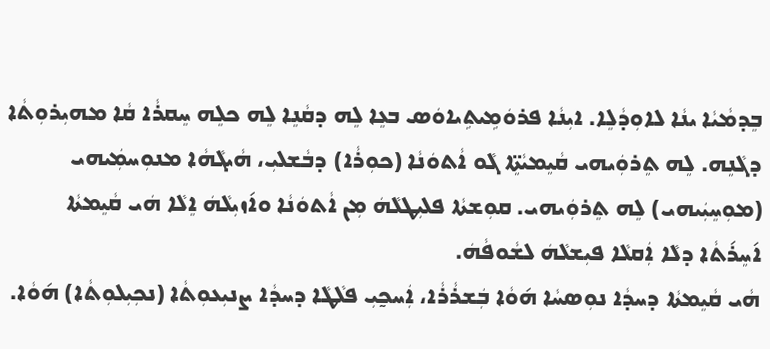ܒܸܕܡܵܝܵܐ ܝܢܵܐ ܠܐܘܼܕܵܠܸܐ. ܐܝܼܢܵܐ ܦܪܘܿܡܹܝܬܹܝܐܘܿܣ ܒܥܸܐ ܠܸܗ ܕܩܵܢܸܐ ܠܸܗ ܟܠܸܗ ܚܸܩܪܵܐ ܩܵܐ ܡܗܝܼܪܘܼܬܵܐ ܕܓܵܢܸܗ. ܠܸܗ ܬܸܪܘܲܝܗܝ ܩܵܝܸܡܝܵܬܸ̈ܐ ܓܵܘ ܐܵܬܘܿܢܵܐ (ܟܘܼܪܵܐ) ܕܒܵܫܠܝܼ، ܗܵܝܓܵܗܵܐ ܡܢܘܼܚܡܲܝܗܝ (ܡܘܼܚܸܝܲܝܗܝ) ܠܸܗ ܬܸܪܘܲܝܗܝ. ܩܘܼܫܬܵܐ ܦܠܝܼܛܠܵܗܿ ܡܼܢ ܐܵܬܘܿܢܵܐ ܘܐ݇ܙܝܼܠܵܗܿ ܐܸܠܵܐ ܗܿܝ ܩܵܝܸܡܬܵܐ ܐ݇ܚܸܪ݇ܬܵܐ ܕܠܵܐ ܐܲܩܠܵܐ ܦܝܼܫܠܵܗܿ ܠܫܵܘܦܵܗܿ.
ܗܵܝ ܩܵܝܸܡܬܵܐ ܕܚܕܵܐ ܢܘܼܣܚܵܐ ܗ݇ܘܵܐ ܒܲܫܪܵܪܵܐ، ܐܲܚܟ̰ܝܼ ܦܠܵܛܵܐ ܕܚܕܵܐ ܨܢܝܼܥܘܼܬܵܐ (ܢܟܼܝܼܠܘܼܬܵܐ) ܗ݇ܘܵܐ.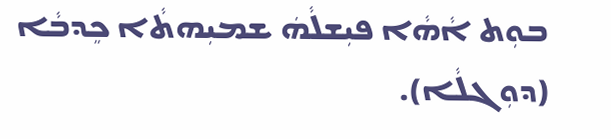ܒܘܼܬ ܐܵܗܵܐ ܦܝܼܫܠܵܗܿ ܫܡܝܼܗܬܵܐ ܟܸܕܒܵܐ (ܕܘܼܓܠܵܐ).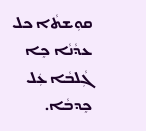ܩܘܼܫܬܵܐ ܟܠ ܥܕܵܢܵܐ ܟܸܐ ܓܼܵܠܒܵܐ ܥܲܠ ܟܸܕܒܵܐ.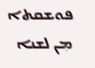ܦܘܫܩܬܐ ܡܼܢ ܠܫܢܐ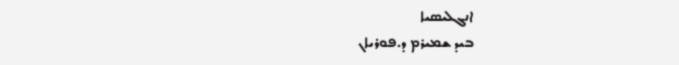ܐܢܓܠܝܣܝܐ
ܒܝܕ ܫܡܝܪܡ ܕ.ܦܘܪܝܐܢ